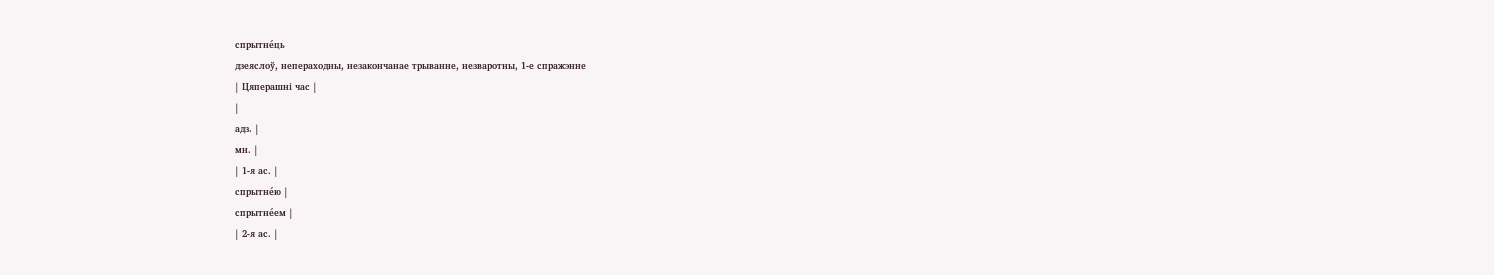спрытне́ць
дзеяслоў, непераходны, незакончанае трыванне, незваротны, 1-е спражэнне
| Цяперашні час |
|
адз. |
мн. |
| 1-я ас. |
спрытне́ю |
спрытне́ем |
| 2-я ас. |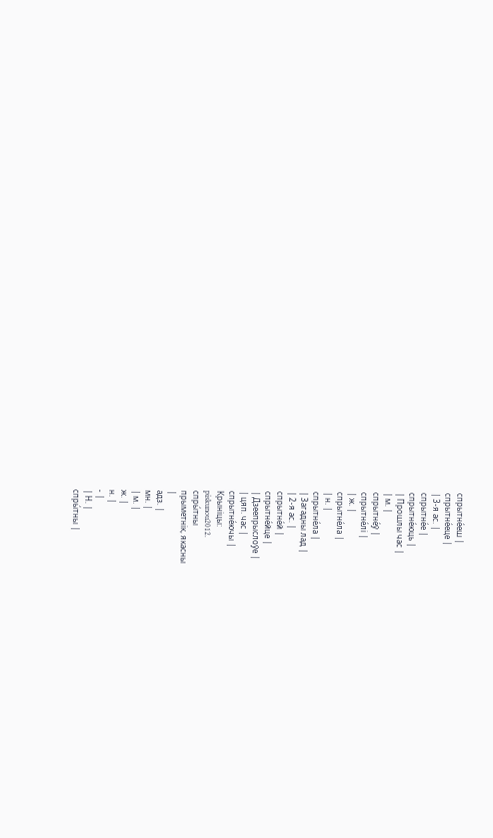спрытне́еш |
спрытне́еце |
| 3-я ас. |
спрытне́е |
спрытне́юць |
| Прошлы час |
| м. |
спрытне́ў |
спрытне́лі |
| ж. |
спрытне́ла |
| н. |
спрытне́ла |
| Загадны лад |
| 2-я ас. |
спрытне́й |
спрытне́йце |
| Дзеепрыслоўе |
| цяп. час |
спрытне́ючы |
Крыніцы:
piskunou2012.
спры́тны
прыметнік, якасны
|
адз. |
мн. |
| м. |
ж. |
н. |
- |
| Н. |
спры́тны |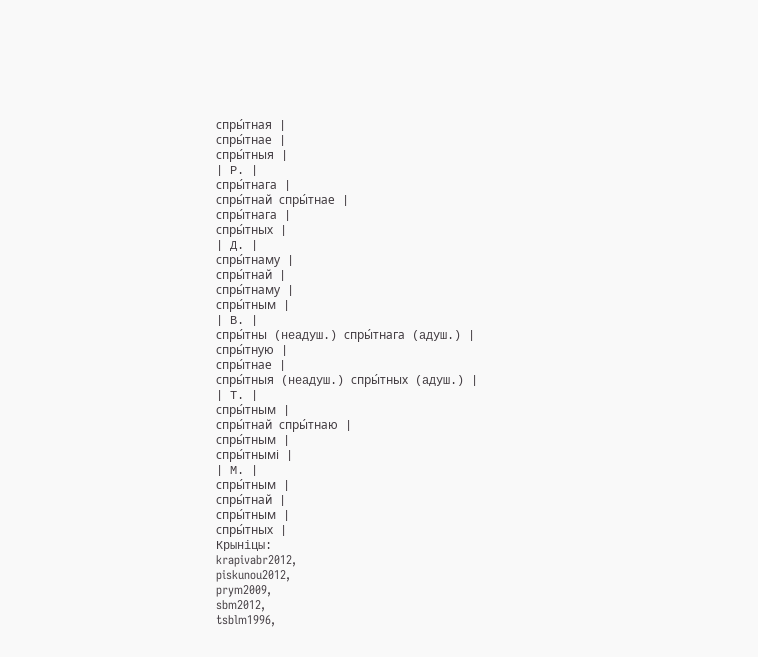спры́тная |
спры́тнае |
спры́тныя |
| Р. |
спры́тнага |
спры́тнай спры́тнае |
спры́тнага |
спры́тных |
| Д. |
спры́тнаму |
спры́тнай |
спры́тнаму |
спры́тным |
| В. |
спры́тны (неадуш.) спры́тнага (адуш.) |
спры́тную |
спры́тнае |
спры́тныя (неадуш.) спры́тных (адуш.) |
| Т. |
спры́тным |
спры́тнай спры́тнаю |
спры́тным |
спры́тнымі |
| М. |
спры́тным |
спры́тнай |
спры́тным |
спры́тных |
Крыніцы:
krapivabr2012,
piskunou2012,
prym2009,
sbm2012,
tsblm1996,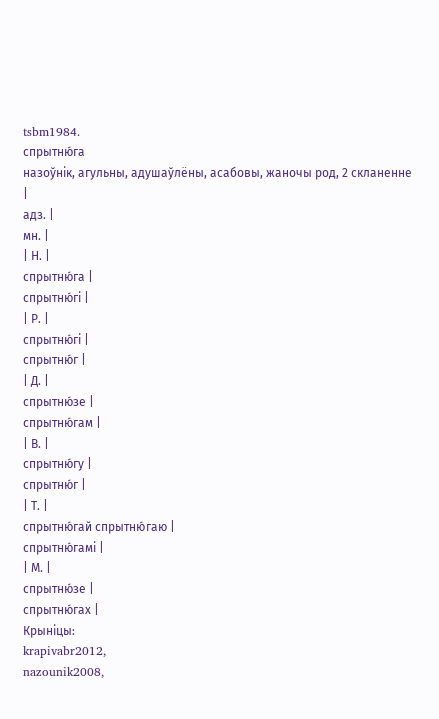tsbm1984.
спрытню́га
назоўнік, агульны, адушаўлёны, асабовы, жаночы род, 2 скланенне
|
адз. |
мн. |
| Н. |
спрытню́га |
спрытню́гі |
| Р. |
спрытню́гі |
спрытню́г |
| Д. |
спрытню́зе |
спрытню́гам |
| В. |
спрытню́гу |
спрытню́г |
| Т. |
спрытню́гай спрытню́гаю |
спрытню́гамі |
| М. |
спрытню́зе |
спрытню́гах |
Крыніцы:
krapivabr2012,
nazounik2008,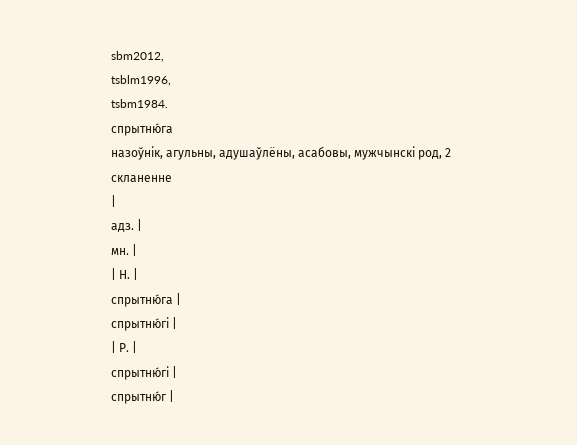sbm2012,
tsblm1996,
tsbm1984.
спрытню́га
назоўнік, агульны, адушаўлёны, асабовы, мужчынскі род, 2 скланенне
|
адз. |
мн. |
| Н. |
спрытню́га |
спрытню́гі |
| Р. |
спрытню́гі |
спрытню́г |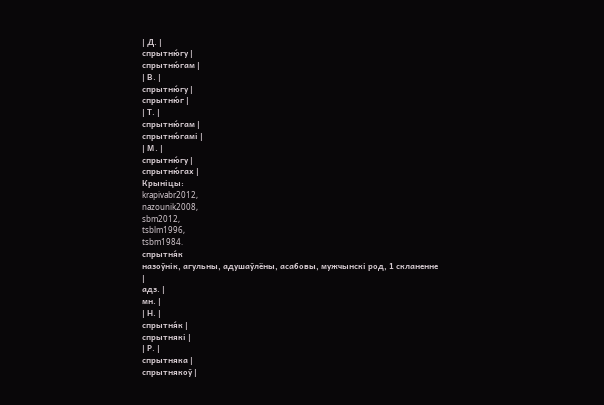| Д. |
спрытню́гу |
спрытню́гам |
| В. |
спрытню́гу |
спрытню́г |
| Т. |
спрытню́гам |
спрытню́гамі |
| М. |
спрытню́гу |
спрытню́гах |
Крыніцы:
krapivabr2012,
nazounik2008,
sbm2012,
tsblm1996,
tsbm1984.
спрытня́к
назоўнік, агульны, адушаўлёны, асабовы, мужчынскі род, 1 скланенне
|
адз. |
мн. |
| Н. |
спрытня́к |
спрытнякі |
| Р. |
спрытняка |
спрытнякоў |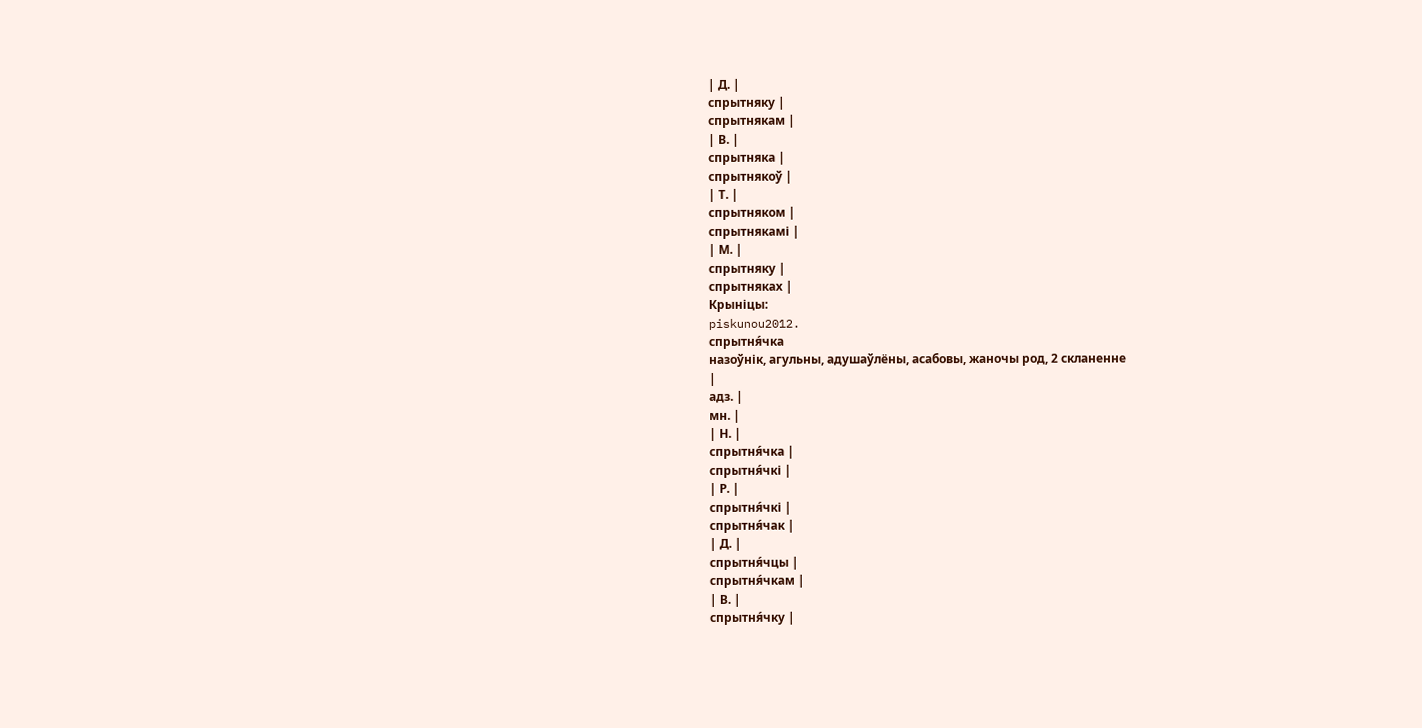| Д. |
спрытняку |
спрытнякам |
| В. |
спрытняка |
спрытнякоў |
| Т. |
спрытняком |
спрытнякамі |
| М. |
спрытняку |
спрытняках |
Крыніцы:
piskunou2012.
спрытня́чка
назоўнік, агульны, адушаўлёны, асабовы, жаночы род, 2 скланенне
|
адз. |
мн. |
| Н. |
спрытня́чка |
спрытня́чкі |
| Р. |
спрытня́чкі |
спрытня́чак |
| Д. |
спрытня́чцы |
спрытня́чкам |
| В. |
спрытня́чку |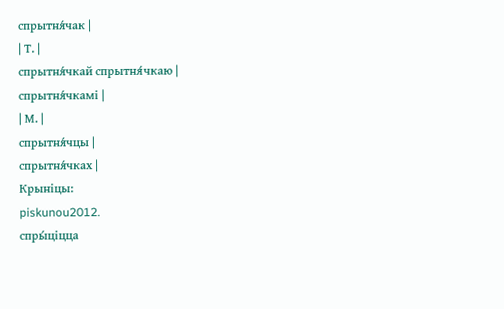спрытня́чак |
| Т. |
спрытня́чкай спрытня́чкаю |
спрытня́чкамі |
| М. |
спрытня́чцы |
спрытня́чках |
Крыніцы:
piskunou2012.
спры́ціцца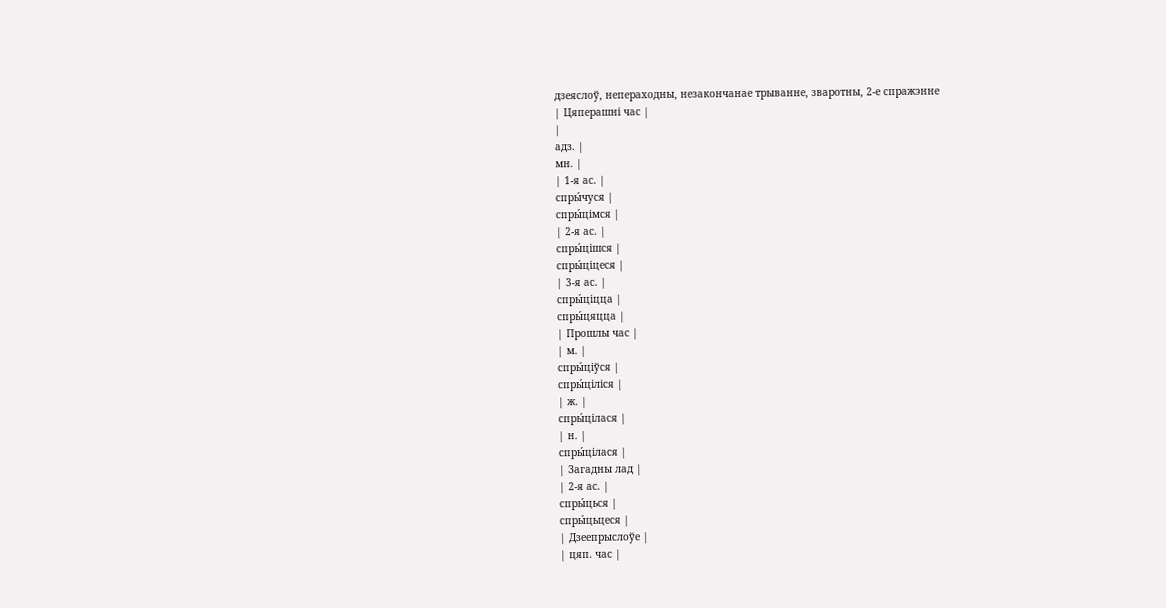дзеяслоў, непераходны, незакончанае трыванне, зваротны, 2-е спражэнне
| Цяперашні час |
|
адз. |
мн. |
| 1-я ас. |
спры́чуся |
спры́цімся |
| 2-я ас. |
спры́цішся |
спры́ціцеся |
| 3-я ас. |
спры́ціцца |
спры́цяцца |
| Прошлы час |
| м. |
спры́ціўся |
спры́ціліся |
| ж. |
спры́цілася |
| н. |
спры́цілася |
| Загадны лад |
| 2-я ас. |
спры́цься |
спры́цьцеся |
| Дзеепрыслоўе |
| цяп. час |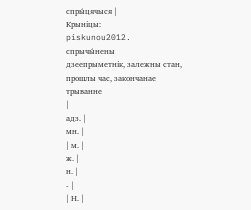спры́цячыся |
Крыніцы:
piskunou2012.
спрычы́нены
дзеепрыметнік, залежны стан, прошлы час, закончанае трыванне
|
адз. |
мн. |
| м. |
ж. |
н. |
- |
| Н. |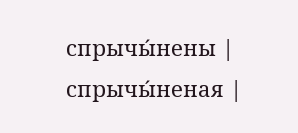спрычы́нены |
спрычы́неная |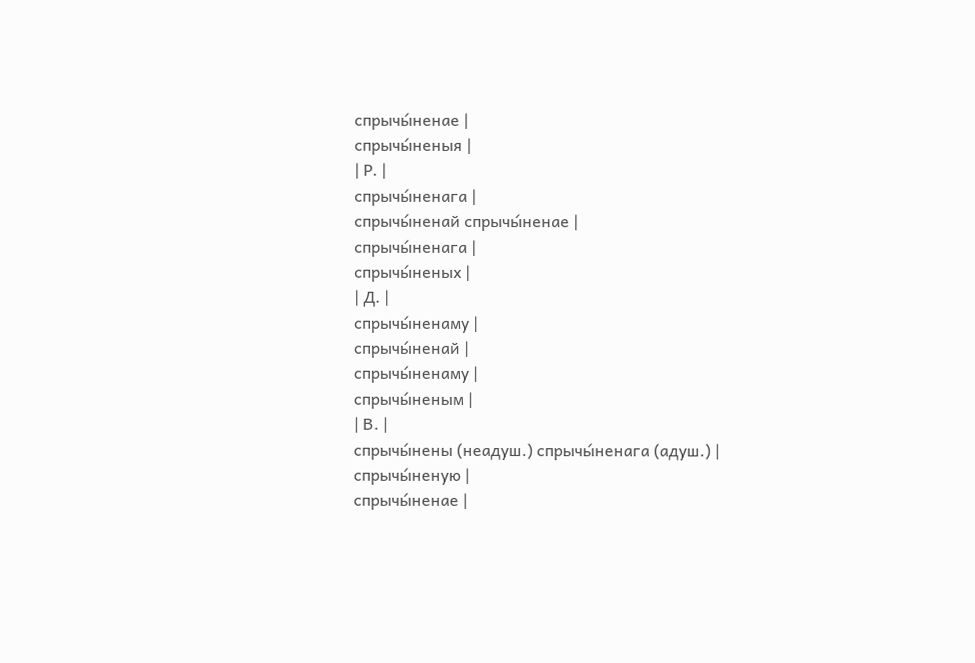спрычы́ненае |
спрычы́неныя |
| Р. |
спрычы́ненага |
спрычы́ненай спрычы́ненае |
спрычы́ненага |
спрычы́неных |
| Д. |
спрычы́ненаму |
спрычы́ненай |
спрычы́ненаму |
спрычы́неным |
| В. |
спрычы́нены (неадуш.) спрычы́ненага (адуш.) |
спрычы́неную |
спрычы́ненае |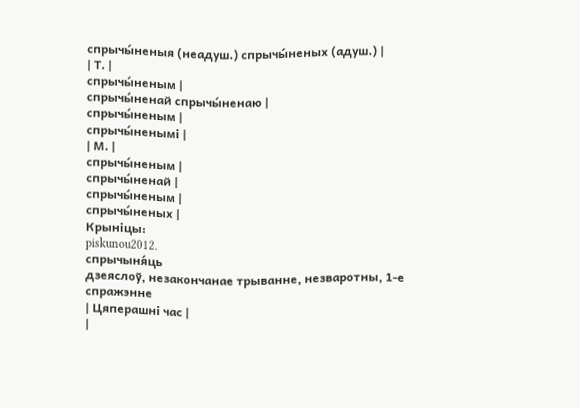спрычы́неныя (неадуш.) спрычы́неных (адуш.) |
| Т. |
спрычы́неным |
спрычы́ненай спрычы́ненаю |
спрычы́неным |
спрычы́ненымі |
| М. |
спрычы́неным |
спрычы́ненай |
спрычы́неным |
спрычы́неных |
Крыніцы:
piskunou2012.
спрычыня́ць
дзеяслоў, незакончанае трыванне, незваротны, 1-е спражэнне
| Цяперашні час |
|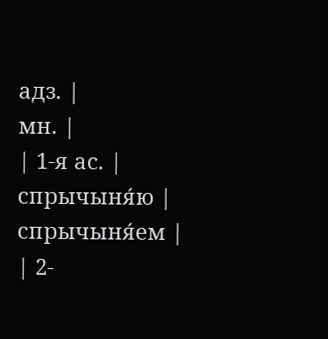адз. |
мн. |
| 1-я ас. |
спрычыня́ю |
спрычыня́ем |
| 2-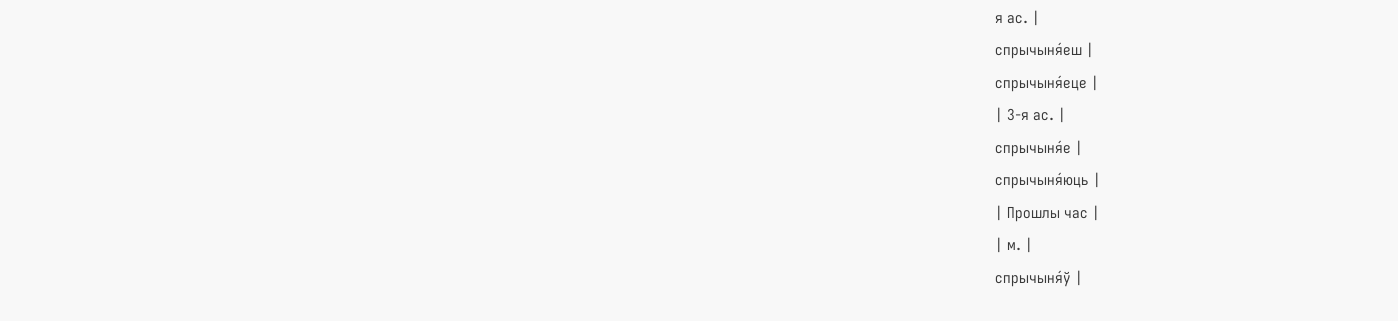я ас. |
спрычыня́еш |
спрычыня́еце |
| 3-я ас. |
спрычыня́е |
спрычыня́юць |
| Прошлы час |
| м. |
спрычыня́ў |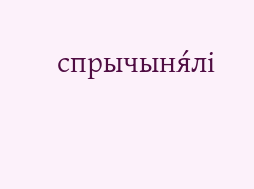спрычыня́лі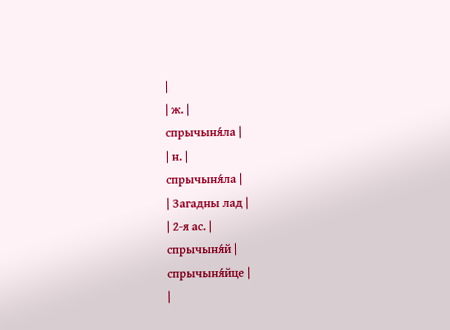|
| ж. |
спрычыня́ла |
| н. |
спрычыня́ла |
| Загадны лад |
| 2-я ас. |
спрычыня́й |
спрычыня́йце |
|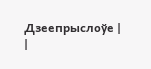Дзеепрыслоўе |
|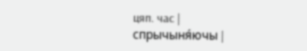цяп. час |
спрычыня́ючы |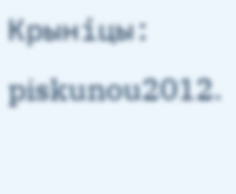Крыніцы:
piskunou2012.